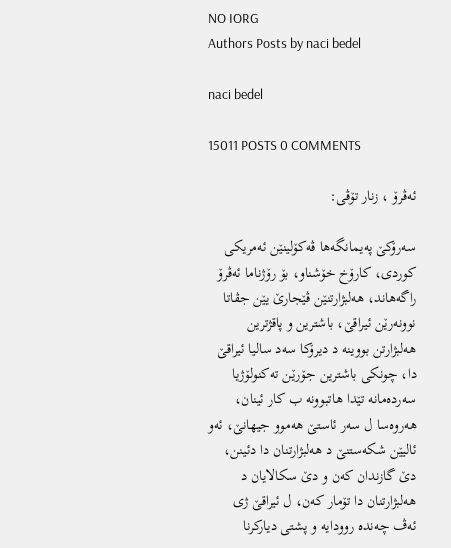NO IORG
Authors Posts by naci bedel

naci bedel

15011 POSTS 0 COMMENTS

ئه‌ڤرۆ ، زنار تۆڤی:

سه‌رۆكێ‌ په‌یمانگه‌ها ڤه‌كۆلینێن ئه‌مریكی كوردی، كارۆخ خۆشناو، بۆ رۆژناما ئه‌ڤرۆ راگه‌هاند، هه‌لبژارتنێن ڤێجارێ‌ یێن جڤاتا نوونه‌رێن ئیراقێ، باشترین و پاقژترین هه‌لبژارتن بووینه‌ د دیرۆكا سه‌د سالیا ئیراقێ دا، چونكی باشترین جۆرێن ته‌كنولۆژیا سه‌رده‌مانه‌ تێدا هاتبوونه‌ ب كار ئینان، هه‌روه‌سا ل سه‌ر ئاستێ‌ هه‌موو جیهانێ‌، ئه‌و ئالیێن شكه‌ستنێ‌ د هه‌لبژارتنان دا دئینن، دێ‌ گازندان كه‌ن و دێ‌ سكالایان د هه‌لبژارتنان دا تۆمار كه‌ن، ل ئیراقێ ژی ئه‌ڤ چه‌نده‌ روودایه‌ و پشتی دیاركرنا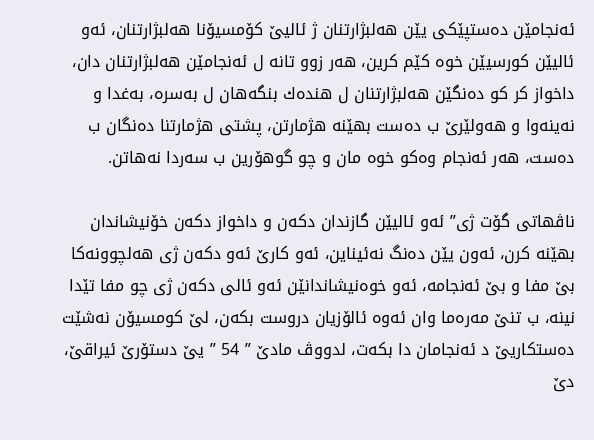ئه‌نجامێن ده‌ستپێكی یێن هه‌لبژارتنان ژ ئالیێ‌ كۆمسیۆنا هه‌لبژارتنان، ئه‌و ئالیێن كورسیێن خوه‌ كێم كرین، هه‌ر زوو تانه‌ ل ئه‌نجامێن هه‌لبژارتنان دان، داخواز كر كو ده‌نگێن هه‌لبژارتنان ل هنده‌ك بنگه‌هان ل به‌سره‌، به‌غدا و نه‌ینه‌وا و هه‌ولێرێ‌ ب ده‌ست بهێنه‌ هژمارتن، پشتی هژمارتنا ده‌نگان ب ده‌ست، هه‌ر ئه‌نجام وه‌كو خوه‌ مان و چو گوهۆرین ب سه‌ردا نه‌هاتن.

ناڤهاتی گۆت ژی” ئه‌و ئالیێن گازندان دكه‌ن و داخواز دكه‌ن خۆنیشاندان بهێنه‌ كرن، ئه‌ون یێن ده‌نگ نه‌ئیناین، ئه‌و كارێ‌ ئه‌و دكه‌ن ژی هه‌لچوونه‌كا بێ‌ مفا و بێ‌ ئه‌نجامه‌، ئه‌و خوه‌نیشاندانێن ئه‌و ئالی دكه‌ن ژی چو مفا تێدا نینه‌، ب تنێ‌ مه‌ره‌ما وان ئه‌وه‌ ئالۆزیان دروست بكه‌ن، لێ‌ كومسیۆن نه‌شێت ده‌ستكاریێ‌ د ئه‌نجامان دا بكه‌ت، لدووڤ مادێ‌ ” 54 ” یێ‌ دستۆرێ‌ ئیراقێ، دێ‌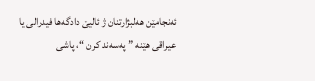ئه‌نجامێن هه‌لبژارتنان ژ ئالیێ‌ دادگه‌ها فیدرالی یا عیراقی هێنه‌ ” په‌سه‌ند كرن “، پاشی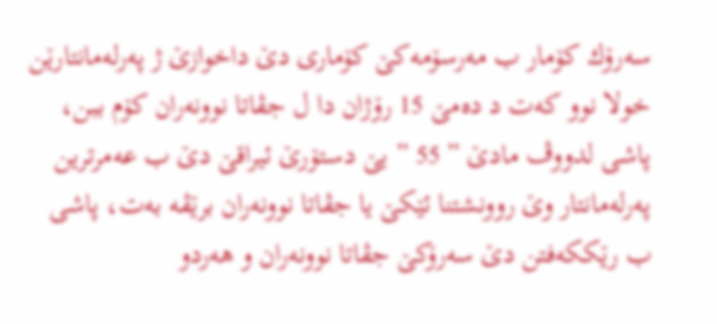سه‌رۆك كۆمار ب مه‌رسۆمه‌كێ‌ كۆماری دێ‌ داخوازێ‌ ژ په‌رله‌مانتارێن خولا نوو كه‌ت د ده‌مێ‌ 15 رۆژان دا ل جڤاتا نوونه‌ران كۆم ببن، پاشی لدووڤ مادێ‌ ” 55 ” یێ‌ دستۆرێ‌ ئیراقێ دێ‌ ب عه‌مرترین په‌رله‌مانتار وێ‌ روونشتنا ئێكێ‌ یا جڤاتا نوونه‌ران برێڤه‌ به‌ت، پاشی ب رێككه‌فتن دێ‌ سه‌رۆكێ‌ جڤاتا نوونه‌ران و هه‌ردو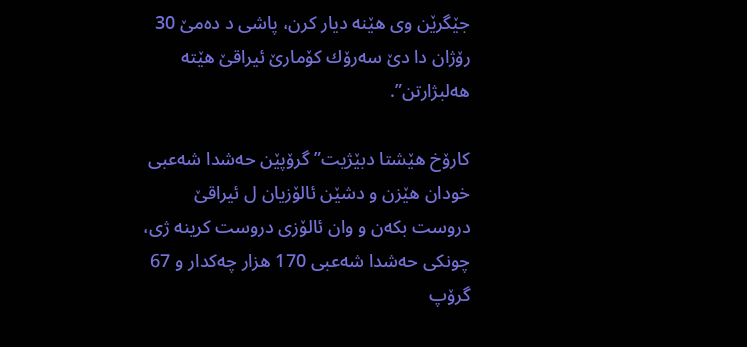جێگرێن وی هێنه‌ دیار كرن، پاشی د ده‌مێ‌ 30 رۆژان دا دێ‌ سه‌رۆك كۆمارێ‌ ئیراقێ هێته‌ هه‌لبژارتن”.

كارۆخ هێشتا دبێژیت” گرۆپێن حه‌شدا شه‌عبی خودان هێزن و دشێن ئالۆزیان ل ئیراقێ دروست بكه‌ن و وان ئالۆزی دروست كرینه‌ ژی، چونكی حه‌شدا شه‌عبی 170 هزار چه‌كدار و 67 گرۆپ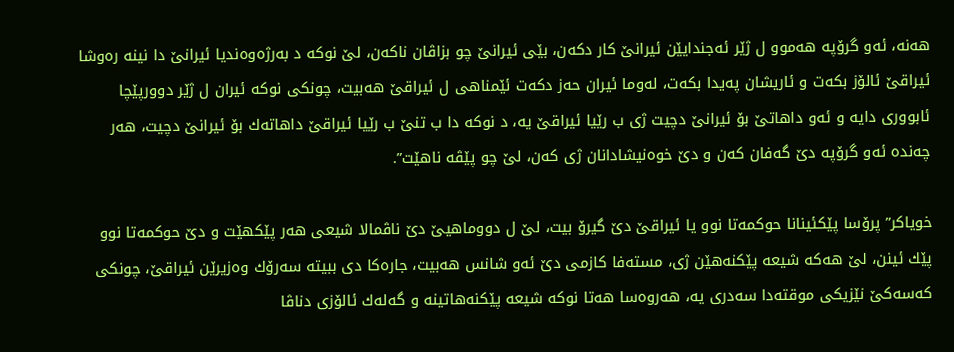هه‌نه‌، ئه‌و گرۆپه‌ هه‌موو ل ژێر ئه‌جندایێن ئیرانێ‌ كار دكه‌ن، بێی ئیرانێ‌ چو بزاڤان ناكه‌ن، لێ‌ نوكه‌ د به‌رژه‌وه‌ندیا ئیرانێ‌ دا نینه‌ ره‌وشا ئیراقێ ئالۆز بكه‌ت و ئاریشان په‌یدا بكه‌ت، له‌وما ئیران حه‌ز دكه‌ت ئێمناهی ل ئیراقێ هه‌بیت، چونكی نوكه‌ ئیران ل ژێر دوورپێچا ئابووری دایه‌ و ئه‌و داهاتێ‌ بۆ ئیرانێ‌ دچیت ژی ب رێیا ئیراقێ یه‌، د نوكه‌ دا ب تنێ‌ ب رێیا ئیراقێ داهاته‌ك بۆ ئیرانێ‌ دچیت، هه‌ر چه‌نده‌ ئه‌و گرۆپه‌ دێ‌ گه‌فان كه‌ن و دێ‌ خوه‌نیشادانان ژی كه‌ن، لێ‌ چو پێڤه‌ ناهێت”.

خویاكر” پرۆسا پێكئینانا حوكمه‌تا نوو یا ئیراقێ دێ‌ گیرۆ بیت، لێ‌ ل دووماهیێ‌ دێ‌ ناڤمالا شیعی هه‌ر پێكهێت و دێ‌ حوكمه‌تا نوو پێك ئینن، لێ‌ هه‌كه‌ شیعه‌ پێكنه‌هێن ژی، مسته‌فا كازمی دێ‌ ئه‌و شانس هه‌بیت، جاره‌كا دی ببیته‌ سه‌رۆك وه‌زیرێن ئیراقێ، چونكی كه‌سه‌كێ‌ نێزیكی موقته‌دا سه‌دری یه‌، هه‌روه‌سا هه‌تا نوكه‌ شیعه‌ پێكنه‌هاتینه‌ و گه‌له‌ك ئالۆزی دناڤا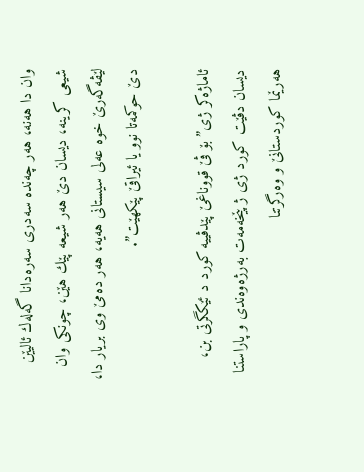وان دا هه‌نه‌، هه‌ر چه‌نده‌ سه‌دری سه‌ره‌دانا گه‌له‌ك ئالیێن شیعی كرینه‌، دیسان دێ‌ هه‌ر شیعه‌ پێك هێن، چونكی وان لێڤه‌گه‌رێ‌ خوه‌ عه‌لی سیستانی هه‌یه‌، هه‌ر ده‌مێ‌ وی بریار دا، دێ‌ حوكمه‌تا نوو یا ئیراقێ پێكهێت”.

ئاماژه‌كر ژی” بۆ ڤێ‌ قووناغێ‌ پێدڤییه‌ كورد د ئێكگرتی بن، دیسان دڤێت كورد ژی ژ پێخه‌مه‌ت به‌رژه‌وه‌ندی و پاراستنا هه‌رێما كوردستانێ‌ و وه‌رگرتنا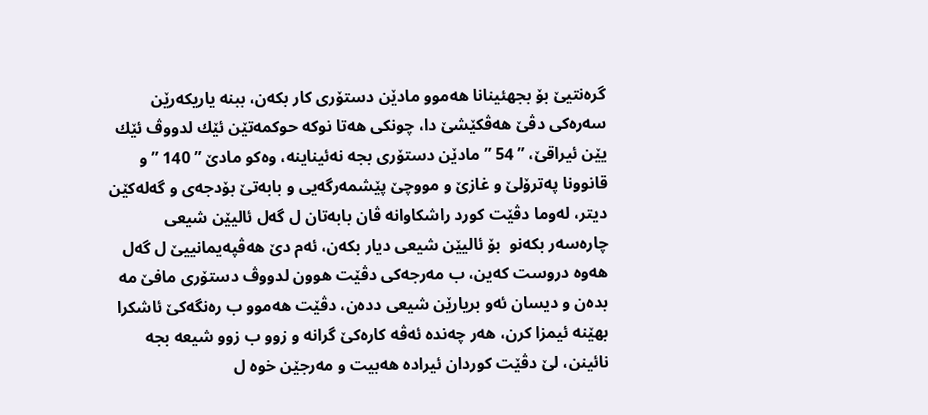گره‌نتیێ‌ بۆ بجهئینانا هه‌موو مادێن دستۆری كار بكه‌ن، ببنه‌ یاریكه‌رێن سه‌ره‌كی دڤێ‌ هه‌ڤكێشێ‌ دا، چونكی هه‌تا نوكه‌ حوكمه‌تێن ئێك لدووڤ ئێك یێن ئیراقێ، ” 54 ” مادێن دستۆری بجه نه‌ئیناینه‌، وه‌كو مادێ‌ ” 140 ” و قانوونا په‌ترۆلێ و غازێ‌ و مووچێ‌ پێشمه‌رگه‌یی و بابه‌تێ‌ بۆدجه‌ی و گه‌له‌كێن دیتر، له‌وما دڤێت كورد راشكاوانه‌ ڤان بابه‌تان ل گه‌ل ئالیێن شیعی چاره‌سه‌ر بكه‌نو  بۆ ئالیێن شیعی دیار بكه‌ن، ئه‌م دێ‌ هه‌ڤپه‌یمانییێ‌ ل گه‌ل هه‌وه‌ دروست كه‌ین، ب مه‌رجه‌كی دڤێت هوون لدووڤ دستۆری مافێ‌ مه‌ بده‌ن و دیسان ئه‌و بریارێن شیعی دده‌ن، دڤێت هه‌موو ب ره‌نگه‌كێ‌ ئاشكرا بهێنه‌ ئیمزا كرن، هه‌ر چه‌نده‌ ئه‌ڤه‌ كاره‌كێ‌ گرانه‌ و زوو ب زوو شیعه‌ بجه نائینن، لێ‌ دڤێت كوردان ئیراده‌ هه‌بیت و مه‌رجێن خوه‌ ل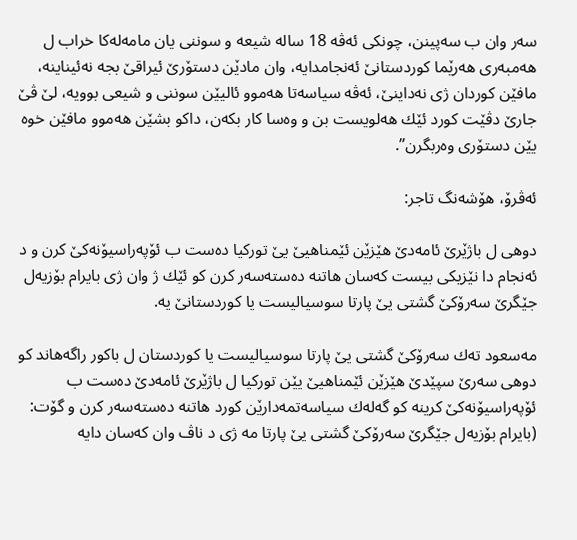سه‌ر وان ب سه‌پینن، چونكی ئه‌ڤه‌ 18 ساله‌ شیعه‌ و سوننی یان مامه‌له‌كا خراب ل هه‌مبه‌ری هه‌رێما كوردستانێ‌ ئه‌نجامدایه‌، وان مادێن دستۆرێ‌ ئیراقێ بجه نه‌ئیناینه‌، مافێن كوردان ژی نه‌داینێ‌، ئه‌ڤه‌ سیاسه‌تا هه‌موو ئالیێن سوننی و شیعی بوویه‌، لێ‌ ڤێ‌ جارێ‌ دڤێت كورد ئێك هه‌لویست بن و وه‌سا كار بكه‌ن، داكو بشێن هه‌موو مافێن خوه‌ یێن دستۆری وه‌ربگرن”.

ئه‌ڤرۆ، هۆشه‌نگ تاجر:

دوهی ل باژێرێ ئامه‌دێ هێزێن ئێمناهیێ یێ توركیا ده‌ست ب ئۆپه‌راسیۆنه‌كێ كرن و د ئه‌نجام دا نێزیكی بیست كه‌سان هاتنه‌ ده‌سته‌سه‌ر كرن كو ئێك ژ وان ژی بایرام بۆزیه‌ل جێگرێ سه‌رۆكێ گشتی یێ پارتا سوسیالیست یا كوردستانێ یه‌.

مه‌سعود ته‌ك سه‌رۆكێ گشتی یێ پارتا سوسیالیست یا كوردستان ل باكور راگه‌هاند كو دوهی سه‌رێ سپێدێ هێزێن ئێمناهیێ یێن توركیا ل باژێرێ ئامه‌دێ ده‌ست ب ئۆپه‌راسیۆنه‌كێ كرینه‌ كو گه‌له‌ك سیاسه‌تمه‌دارێن كورد هاتنه‌ ده‌سته‌سه‌ر كرن و گۆت: (بایرام بۆزیه‌ل جێگرێ سه‌رۆكێ گشتی یێ پارتا مه‌ ژی د ناڤ وان كه‌سان دایه‌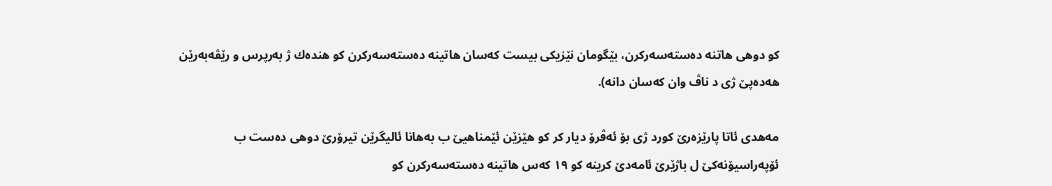كو دوهی هاتنه‌ ده‌سته‌سه‌ركرن، بێگومان نێزیكی بیست كه‌سان هاتینه‌ ده‌سته‌سه‌ركرن كو هنده‌ك ژ به‌رپرس و رێڤه‌به‌رێن هه‌ده‌پێ ژی د ناڤ وان كه‌سان دانه‌).

مه‌هدی ئاتا پارێزه‌رێ كورد ژی بۆ ئه‌ڤرۆ دیار كر كو هێزێن ئێمناهیێ ب به‌هانا ئالیگرێن تیرۆرێ دوهی ده‌ست ب ئۆپه‌راسیۆنه‌كێ ل باژێرێ ئامه‌دێ كرینه‌ كو ١٩ كه‌س هاتینه‌ ده‌سته‌سه‌ركرن كو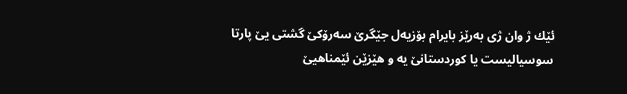ئێك ژ وان ژی به‌رێز بایرام بۆزیه‌ل جێگرێ سه‌رۆكێ گشتی یێ پارتا سوسیالیست یا كوردستانێ یه‌ و هێزێن ئێمناهیێ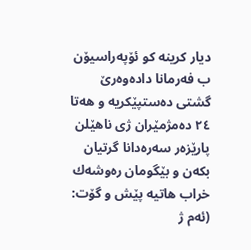دیار كرینه‌ كو ئۆپه‌راسیۆن ب فه‌رمانا داده‌وه‌رێ گشتی ده‌ستپێكریه‌ و هه‌تا ٢٤ ده‌مژمێران ژی ناهێلن پارێزه‌ر سه‌ره‌دانا گرتیان بكه‌ن و بێگومان ره‌وشه‌ك خراب هاتیه‌ پێش و گۆت: (ئه‌م ژ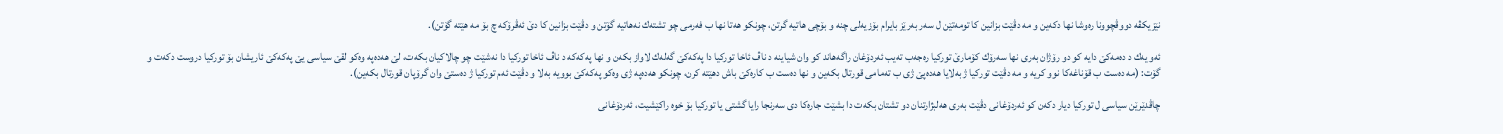نێزیكڤه‌ دووڤچوونا ره‌وشا نها دكه‌ین و مه‌ دڤێت بزانین كا تومه‌تێن ل سه‌ر به‌رێز بایرام بۆزیه‌لی چنه‌ و بۆچی هاتیه‌ گرتن، چونكو هه‌تا نها ب فه‌رمی چو تشته‌ك نه‌هاتیه‌ گۆتن و دڤێت بزانین كا دێ ئه‌ڤرۆكه‌ چ بۆ مه‌ هێته‌ گۆتن).

ئه‌و یه‌ك د ده‌مه‌كێ دایه‌ كو دو رۆژان به‌ری نها سه‌رۆك كۆمارێ توركیا ره‌جه‌ب ته‌یب ئه‌ردۆغان راگه‌هاند كو وان شیاینه‌ د ناڤ ئاخا توركیا دا په‌كه‌كێ گه‌له‌ك لاواز بكه‌ن و نها په‌كه‌كه‌ د ناڤ ئاخا توركیا دا نه‌شێت چو چالاكیان بكه‌ت، لێ هه‌ده‌په‌ وه‌كو لقێ سیاسی یێ په‌كه‌كێ ئاریشان بۆ توركیا دروست دكه‌ت و گۆت: (مه‌ ده‌ست ب قۆناغه‌كا نوو كریه‌ و مه‌ دڤێت توركیا ژ به‌لایا هه‌ده‌پێ ژی ب ته‌مامی قورتال بكه‌ین و نها ده‌ست ب كاره‌كێ باش دهێته‌ كرن، چونكو هه‌ده‌په‌ ژی وه‌كو په‌كه‌كێ بوویه‌ به‌لا و دڤێت ئه‌م توركیا ژ ده‌ستێ وان گرۆپان قورتال بكه‌ین).

چاڤدێرێن سیاسی ل توركیا دیار دكه‌ن كو ئه‌ردۆغانی دڤێت به‌ری هه‌لبژارتنان دو تشتان بكه‌ت دا بشێت جاره‌كا دی سه‌رنجا رایا گشتی یا توركیا بۆ خوه‌ راكێشیت، ئه‌ردۆغانی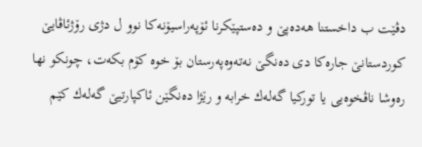دڤێت ب داخستنا هه‌ده‌پێ و ده‌ستپێكرنا ئۆپه‌راسیۆنه‌كا نوو ل دژی رۆژئاڤایێ كوردستانێ جاره‌كا دی ده‌نگێ نه‌ته‌وه‌په‌رستان بۆ خوه‌ كۆم بكه‌ت، چونكو نها ره‌وشا ناڤخوه‌یی یا توركیا گه‌له‌ك خرابه‌ و رێژا ده‌نگێن ئاكپارتیێ گه‌له‌ك كێم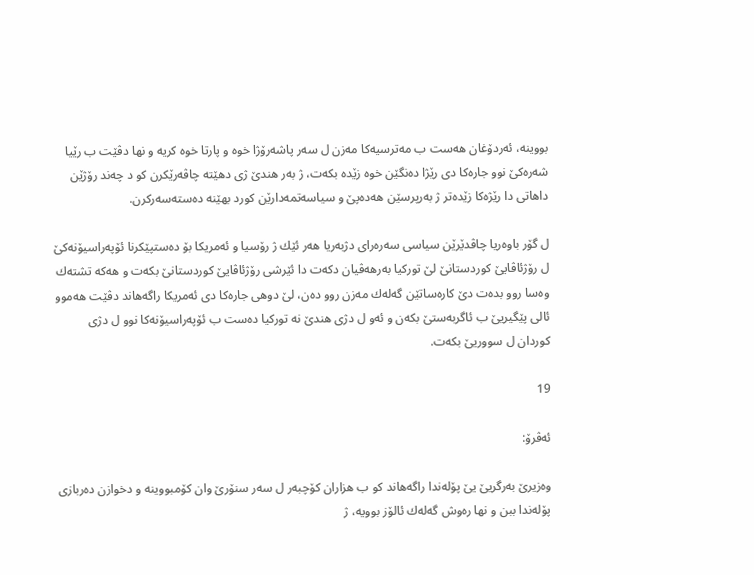بووینه‌، ئه‌ردۆغان هه‌ست ب مه‌ترسیه‌كا مه‌زن ل سه‌ر پاشه‌رۆژا خوه‌ و پارتا خوه‌ كریه‌ و نها دڤێت ب رێیا شه‌ره‌كێ نوو جاره‌كا دی رێژا ده‌نگێن خوه‌ زێده‌ بكه‌ت، ژ به‌ر هندێ ژی دهێته‌ چاڤه‌رێكرن كو د چه‌ند رۆژێن داهاتی دا رێژه‌كا زێده‌تر ژ به‌رپرسێن هه‌ده‌پێ و سیاسه‌تمه‌دارێن كورد بهێنه‌ ده‌سته‌سه‌ركرن.

ل گۆر باوه‌ریا چاڤدێرێن سیاسی سه‌ره‌رای دژبه‌ریا هه‌ر ئێك ژ رۆسیا و ئه‌مریكا بۆ ده‌ستپێكرنا ئۆپه‌راسیۆنه‌كێ ل رۆژئاڤایێ كوردستانێ لێ توركیا به‌رهه‌ڤیان دكه‌ت دا ئێرشی رۆژئاڤایێ كوردستانێ بكه‌ت و هه‌كه‌ تشته‌ك وه‌سا روو بده‌ت دێ كاره‌ساتێن گه‌له‌ك مه‌زن روو ده‌ن، لێ دوهی جاره‌كا دی ئه‌مریكا راگه‌هاند دڤێت هه‌موو ئالی پێگیریێ ب ئاگربه‌ستێ بكه‌ن و ئه‌و ل دژی هندێ نه‌ توركیا ده‌ست ب ئۆپه‌راسیۆنه‌كا نوو ل دژی كوردان ل سووریێ بكه‌ت.

19

ئه‌ڤرۆ:

وه‌زیرێ به‌رگریێ یێ پۆله‌ندا راگه‌هاند كو ب هزاران كۆچبه‌ر ل سه‌ر سنۆرێ وان كۆمبووینه‌ و دخوازن ده‌ربازی پۆله‌ندا ببن و نها ره‌وش گه‌له‌ك ئالۆز بوویه‌، ژ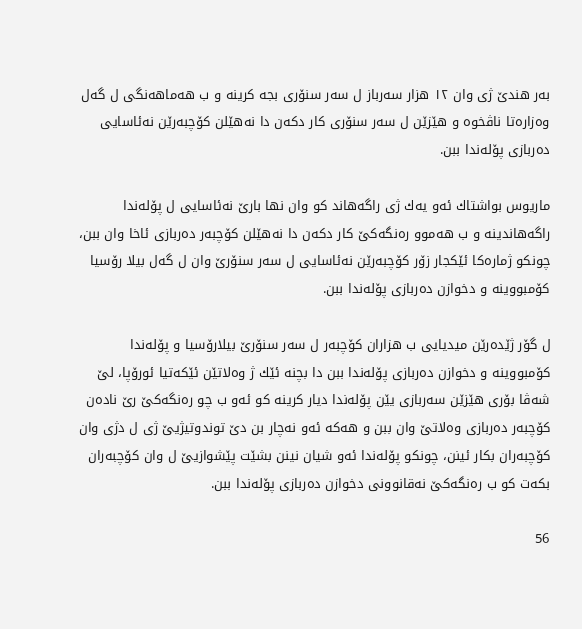به‌ر هندێ ژی وان ١٢ هزار سه‌رباز ل سه‌ر سنۆری بجه كرینه‌ و ب هه‌ماهه‌نگی ل گه‌ل وه‌زاره‌تا ناڤخوه‌ و هێزێن ل سه‌ر سنۆری كار دكه‌ن دا نه‌هێلن كۆچبه‌رێن نه‌ئاسایی ده‌ربازی پۆله‌ندا ببن.

ماریوس بواشتاك ئه‌و یه‌ك ژی راگه‌هاند كو وان نها بارێ نه‌ئاسایی ل پۆله‌ندا راگه‌هاندینه‌ و ب هه‌موو ره‌نگه‌كێ كار دكه‌ن دا نه‌هێلن كۆچبه‌ر ده‌ربازی ئاخا وان ببن، چونكو ژماره‌كا ئێكجار زۆر كۆچبه‌رێن نه‌ئاسایی ل سه‌ر سنۆرێ وان ل گه‌ل بیلا رۆسیا كۆمبووینه‌ و دخوازن ده‌ربازی پۆله‌ندا ببن.

ل گۆر ژێده‌رێن میدیایی ب هزاران كۆچبه‌ر ل سه‌ر سنۆرێ بیلارۆسیا و پۆله‌ندا كۆمبووینه‌ و دخوازن ده‌ربازی پۆله‌ندا ببن دا بچنه‌ ئێك ژ وه‌لاتێن ئێكه‌تیا ئورۆپا، لێ شه‌ڤا بۆری هێزێن سه‌ربازی یێن پۆله‌ندا دیار كرینه‌ كو ئه‌و ب چو ره‌نگه‌كێ رێ ناده‌ن كۆچبه‌ر ده‌ربازی وه‌لاتێ وان ببن و هه‌كه‌ ئه‌و نه‌چار بن دێ توندوتیژیێ ژی ل دژی وان كۆچبه‌ران بكار ئینن، چونكو پۆله‌ندا ئه‌و شیان نینن بشێت پێشوازیێ ل وان كۆچبه‌ران بكه‌ت كو ب ره‌نگه‌كێ نه‌قانوونی دخوازن ده‌ربازی پۆله‌ندا ببن.

56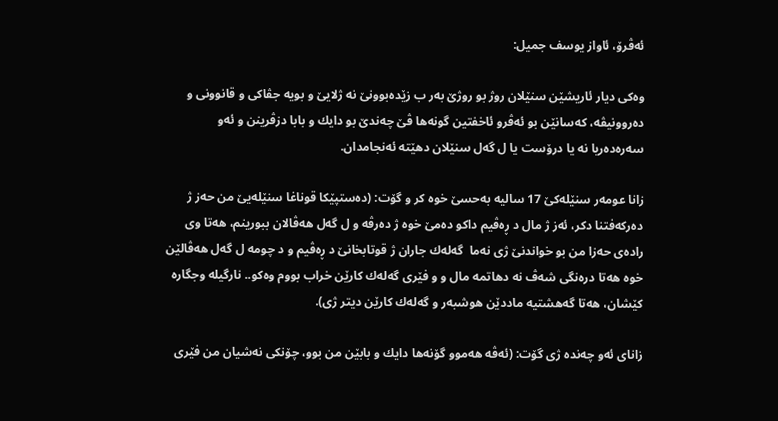ئه‌ڤرۆ، ئاواز یوسف جمیل:

وه‌كی دیار ئاریشێن سنێلان روژ بو روژێ‌ به‌ر ب زێده‌بوونێ‌ نه‌ ژلایێ‌ و بویه‌ جڤاكی و قانوونی و ده‌روونیڤه‌، كه‌سانێن بو ئه‌ڤرو ئاخفتین گونه‌ها ڤێ‌ چه‌ندێ‌ بو دایك و بابا دزڤرینن و ئه‌و سه‌ره‌ده‌ریا نه‌ یا درۆست یا ل گه‌ل سنێلان دهێته‌ ئه‌نجامدان.

زانا عومه‌‌ر سنێله‌كێ‌ 17 سالیه‌ به‌حسێ‌ خوه‌ كر و گۆت: (ده‌‌ستپێكا قوناغا سنێله‌‌یێ من حه‌‌ز ژ ده‌‌ركه‌‌فتنا دكر، ئه‌ز ژ مال د ڕه‌ڤیم داكو ده‌‌مێ خوه‌‌ ژ ده‌‌رڤه‌‌ و ل گه‌ل هه‌ڤالان ببورینم، هه‌تا وی راده‌ی حه‌زا من بو خواندنێ‌ ژی نه‌ما  گه‌‌له‌‌ك جاران ژ قوتابخانێ د ڕه‌‌ڤیم و د چومه‌‌ ل گه‌‌ل هه‌‌ڤالێن خوه‌‌ هه‌تا دره‌‌نگی شه‌‌ڤ نه‌ ‌دهاتمه‌ مال و و فێری گه‌له‌ك كارێن خراب بووم وه‌كو.. نارگیله‌ وجگاره‌ كێشان، هه‌تا گه‌‌هشتیه‌‌ ماددێن هوشبه‌‌ر و گه‌‌له‌‌ك كارێن دیتر ژی).

زانای ئه‌و چه‌نده‌ ژی گۆت: (ئه‌ڤه‌ هه‌موو گۆنه‌ها دایك و بابێن من بوو، چۆنكی نه‌شیان من فێری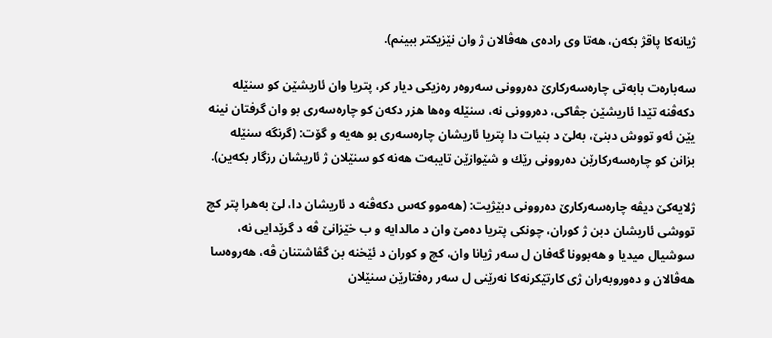ژیانه‌كا پاقژ بكه‌ن، هه‌تا وی راده‌ی هه‌‌ڤالان ژ وان نێزیكتر ببینم).

سه‌باره‌ت بابه‌تی چاره‌‌سه‌‌ركارێ ده‌‌روونی سه‌‌روه‌‌ر ره‌‌زیكی دیار كر، پتریا وان ئاریشێن كو سنێله‌‌ دكه‌‌ڤنه‌ تێدا ئاریشێن جڤاكی، ده‌روونی نه‌، سنێله‌‌ وه‌ها هزر دكه‌‌ن كو چاره‌‌سه‌‌ری بو وان گرفتان نینه‌ یێن ئه‌و تووش دبنێ‌‌، به‌‌لێ د بنیات دا پتریا ئاریشان چاره‌سه‌ری بو هه‌یه‌ و گۆت: (گرنگه‌ سنێله‌ بزانن كو چاره‌سه‌ركارێن ده‌روونی رێك و شێوازێن تایبه‌ت هه‌نه‌ كو سنێلان ژ ئاریشان رزگار بكه‌ین).

ژلایه‌كێ‌ دیڤه‌ چاره‌سه‌ركارێ‌ ده‌روونی دبێژیت: (هه‌‌موو كه‌‌س دكه‌‌ڤنه‌ د ئاریشان دا، لێ‌ به‌هرا پتر كچ تووشی ئاریشان دبن ژ كوران، چونكی پتریا ده‌مێ‌ وان د مالدایه‌ و ب خێزانێ‌ ڤه‌ د گرێدایی نه‌، سوشیال میدیا و هه‌‌بوونا گه‌فان ل سه‌‌ر ژیانا وان، كچ و كوران د ئێخنه‌ بن گڤاشتنان ڤه‌، هه‌روه‌سا هه‌‌ڤالان و ده‌وروبه‌ران ژی كارتێكرنه‌كا نه‌رێنی ل سه‌ر ره‌فتارێن سنێلان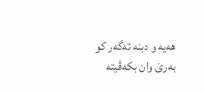هه‌یه‌ و دبنه‌ ئه‌گه‌ر كو به‌رێ‌ وان بكه‌ڤیته‌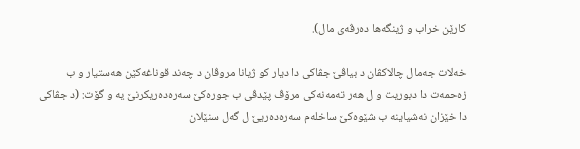كارێن خراب و ژینگه‌‌ها ده‌‌رڤه‌‌ی مال).

خه‌‌لات جه‌‌مال چالاكڤان د بیاڤێ‌ جڤاكی دا دیار كو ژیانا مروڤان د چه‌‌ند قوناغه‌‌كێن هه‌‌ستیار و ب زه‌‌حمه‌‌ت دا دبوریت و ل هه‌‌ر ته‌‌مه‌‌نه‌‌كی مرۆڤ پێدڤی ب جوره‌‌كێ سه‌‌ره‌‌ده‌‌ریكرنێ ‌یه‌‌ و گۆت: (د جڤاكی دا خێزان نه‌‌شیاینه‌‌ ب شێوه‌‌كێ ساخله‌‌م سه‌‌ره‌‌ده‌‌ریێ ل گه‌‌ل سنێلان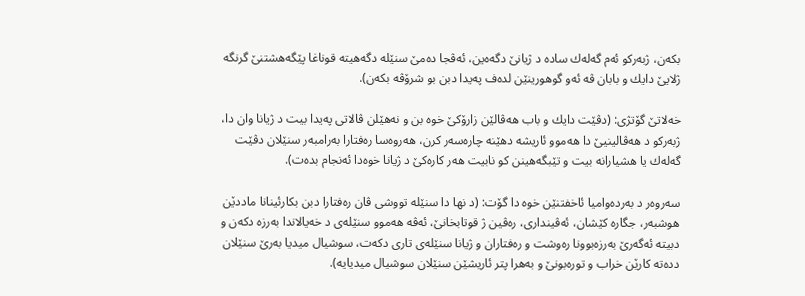بكه‌‌ن، ژبه‌‌ركو ئه‌‌م گه‌‌له‌‌ك ساده‌‌ د ژیانێ دگه‌ه‌ین، ئه‌ڤجا ده‌‌مێ سنێله‌‌ دگه‌‌هیته‌‌ قوناغا پێگه‌‌هشتنێ گرنگه‌‌ ژلایێ دا‌یك و بابان ڤه‌ ‌ئه‌‌و گوهورینێن لده‌ف په‌یدا دبن بو شرۆڤه‌ بكه‌ن‌).

خه‌لاتێ‌ گۆتژی: (دڤێت دا‌یك و باب هه‌‌ڤالێن زارۆكێ خوه‌‌ بن و نه‌هێلن ڤالاتی په‌یدا بیت د ژیانا وان دا، ژبه‌ركو د هه‌ڤالینیێ دا هه‌‌موو ئاریشه‌‌ دهێنه‌‌ چاره‌‌سه‌‌ر كرن، هه‌روه‌سا ره‌‌فتارا به‌‌رامبه‌‌ر سنێلان دڤێت گه‌‌له‌‌ك یا هشیارانه‌‌ بیت و تێبگه‌هینن كو نابیت ‌هه‌‌ر كاره‌‌كێ د ژیانا خوه‌‌دا ئه‌‌نجام بده‌ت).

سه‌روه‌ر د به‌رده‌وامیا ئاخفتنێن خوه‌ دا گۆت: (د نها دا سنێله‌ تووشی ڤان ره‌فتارا دبن بكارئینانا ماددێن هوشبه‌‌ر، جگاره‌‌ كێشان، ئه‌‌ڤینداری، ره‌‌ڤین ژ قوتابخانێ، ئه‌ڤه‌ هه‌موو سنێله‌‌ی د خه‌‌یالاندا به‌رزه‌ دكه‌ن و دبیته‌ ئه‌گه‌رێ‌ به‌رزه‌بوونا ره‌وشت و ره‌فتاران و ژیانا سنێله‌ی تاری دكه‌ت، سوشیال میدیا به‌‌رێ سنێلان دده‌ته‌ كارێن خراب و توره‌‌بونێ و به‌هرا پتر ئاریشێن سنێلان سوشیال میدیایه‌‌).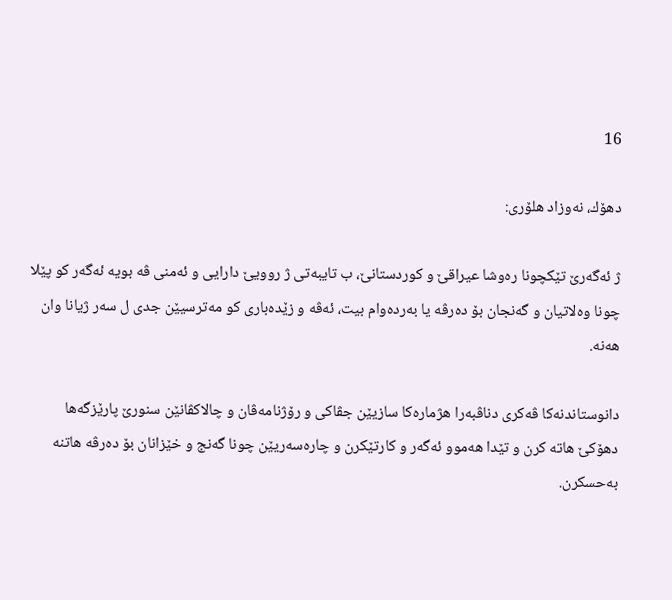16

دهۆك، نه‌وزاد هلۆری:

ژ ئه‌گه‌رێ‌ تێكچونا ره‌وشا عیراقێ‌ و كوردستانێ‌، ب تایبه‌تی ژ روویێ‌ دارایی و ئه‌منی ڤه‌ بویه‌ ئه‌گه‌ر كو پێلا چونا وه‌لاتیان و گه‌نجان بۆ ده‌رڤه‌ یا به‌رده‌وام بیت، ئه‌ڤه‌ و زێده‌باری كو مه‌ترسیێن جدی ل سه‌ر ژیانا وان هه‌نه‌.

دانوستاندنه‌كا ڤه‌كری دناڤبه‌را هژماره‌كا سازیێن جڤاكی و رۆژنامه‌ڤان و چالاكڤانێن سنورێ‌ پارێزگه‌ها دهۆكێ‌ هاته‌ كرن و تێدا هه‌موو ئه‌گه‌ر و كارتێكرن و چاره‌سه‌ریێن چونا گه‌نج و خێزانان بۆ ده‌رڤه‌ هاتنه‌ به‌حسكرن.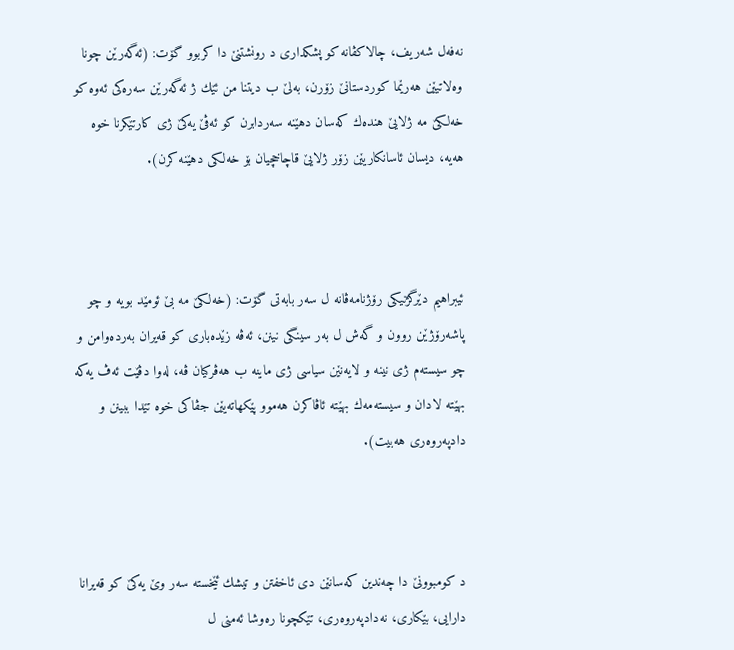نه‌فه‌ل شه‌ریف، چالاكڤانه‌ كو پشكداری د رونشتنێ‌ دا كربوو گۆت: (ئه‌گه‌رێن چونا وه‌لاتیێن هه‌رێما كوردستانێ‌ زۆرن، به‌لێ‌ ب دیتنا من ئێك ژ ئه‌گه‌رێن سه‌ره‌كی ئه‌وه‌ كو خه‌لكێ‌ مه‌ ژلایێ‌ هنده‌ك كه‌سان دهێنه‌ سه‌ردابرن كو ئه‌ڤێ‌ یه‌كێ‌ ژی كارتێكرنا خوه‌ هه‌یه‌، دیسان ئاسانكاریێن زۆر ژلایێ‌ قاچاخچیان بۆ خه‌لكی دهێنه‌ كرن).



ئیبراهیم دێرگژنیكی رۆژنامه‌ڤانه‌ ل سه‌ر بابه‌تی گۆت: (خه‌لكێ‌ مه‌ بێ‌ ئومێد بویه‌ و چو پاشه‌رۆژێن روون و گه‌ش ل به‌ر سینگی نینن، ئه‌ڤه‌ زێده‌باری كو قه‌یران به‌رده‌وامن و چو سیسته‌م ژی نینه‌ و لایه‌نێن سیاسی ژی ماینه‌ ب هه‌ڤركیان ڤه‌، له‌وا دڤێت ئه‌ڤ یه‌كه‌ بهێته‌ لادان و سیسته‌مه‌ك بهێته‌ ئاڤاكرن هه‌موو پێكهاته‌یێن جڤاكی خوه‌ تێدا ببینن و دادپه‌روه‌ری هه‌بیت).



د كومبوونێ‌ دا چه‌ندین كه‌سانێن دی ئاخفتن و تیشك ئێخسته‌ سه‌ر وێ‌ یه‌كێ‌ كو قه‌یرانا دارایی، بێكاری، نه‌دادپه‌روه‌ری، تێكچونا ره‌وشا ئه‌منی ل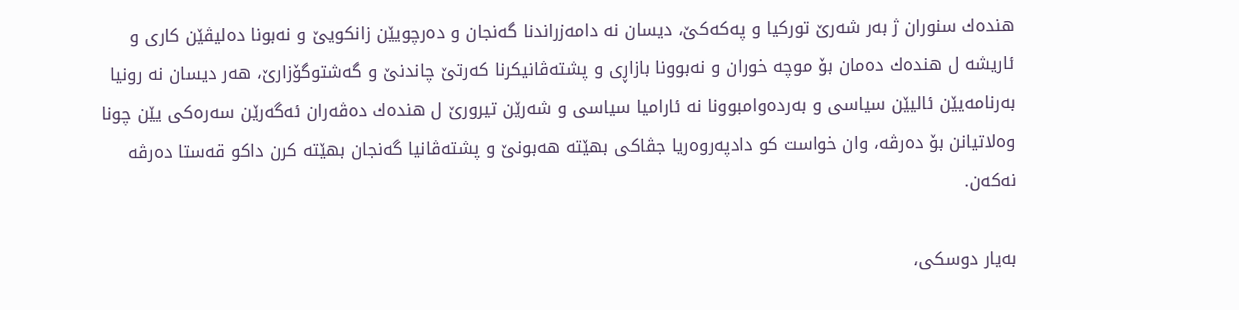هنده‌ك سنوران ژ به‌ر شه‌رێ‌ توركیا و په‌كه‌كێ‌، دیسان نه‌ دامه‌زراندنا گه‌نجان و ده‌رچویێن زانكویێ‌ و نه‌بونا ده‌لیڤێن كاری و ئاریشه‌ ل هنده‌ك ده‌مان بۆ موچه‌ خوران و نه‌بوونا بازاڕی و پشته‌ڤانیكرنا كه‌رتێ‌ چاندنێ‌ و گه‌شتوگۆزارێ‌، هه‌ر دیسان نه‌ رونیا به‌رنامه‌یێن ئالیێن سیاسی و به‌رده‌وامبوونا نه‌ ئارامیا سیاسی و شه‌رێن تیرورێ‌ ل هنده‌ك ده‌ڤه‌ران ئه‌گه‌رێن سه‌ره‌كی یێن چونا وه‌لاتیانن بۆ ده‌رڤه‌، وان خواست كو دادپه‌روه‌ریا جڤاكی بهێته‌ هه‌بونێ‌ و پشته‌ڤانیا گه‌نجان بهێته‌ كرن داكو قه‌ستا ده‌رڤه‌ نه‌كه‌ن.

به‌یار دوسكی،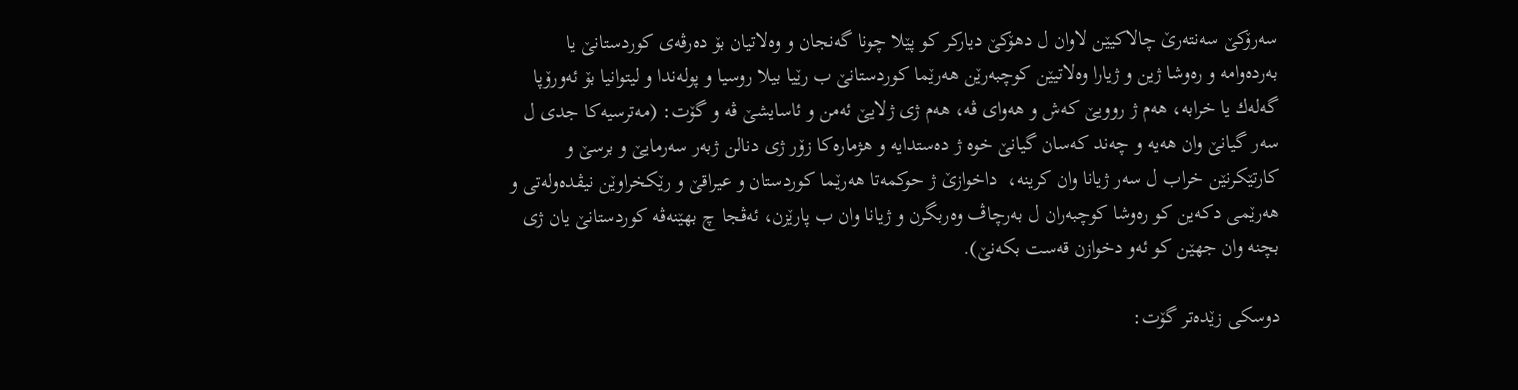سه‌رۆكێ‌ سه‌نته‌رێ‌ چالاكیێن لاوان ل دهۆكێ‌ دیاركر كو پێلا چونا گه‌نجان و وه‌لاتیان بۆ ده‌رڤه‌ی كوردستانێ‌ یا به‌رده‌وامه‌ و ره‌وشا ژین و ژیارا وه‌لاتیێن كوچبه‌رێن هه‌رێما كوردستانێ‌ ب رێیا بیلا روسیا و پوله‌ندا و لیتوانیا بۆ ئه‌ورۆپا گه‌له‌ك یا خرابه‌، هه‌م ژ روویێ‌ كه‌ش و هه‌وای ڤه‌، هه‌م ژی ژلایێ‌ ئه‌من و ئاسایشێ‌ ڤه‌ و گۆت: (مه‌ترسیه‌كا جدی ل سه‌ر گیانێ‌ وان هه‌یه‌ و چه‌ند كه‌سان گیانێ‌ خوه‌ ژ ده‌ستدایه‌ و هژماره‌كا زۆر ژی دنالن ژبه‌ر سه‌رمایێ‌ و برسێ‌ و كارتێكرنێن خراب ل سه‌ر ژیانا وان كرینه‌،  داخوازێ‌ ژ حوكمه‌تا هه‌رێما كوردستان و عیراقێ‌ و رێكخراوێن نیڤده‌وله‌تی و هه‌رێمی دكه‌ین كو ره‌وشا كوچبه‌ران ل به‌رچاڤ وه‌ربگرن و ژیانا وان ب پارێزن، ئه‌ڤجا چ بهێنه‌ڤه‌ كوردستانێ‌ یان ژی بچنه‌ وان جهێن كو ئه‌و دخوازن قه‌ست بكه‌نێ‌).

دوسكی زێده‌تر گۆت: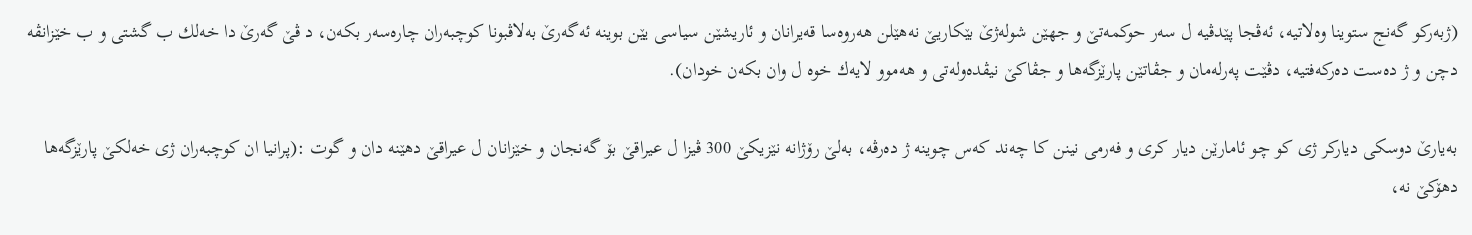(ژبه‌ركو گه‌نج ستوینا وه‌لاتیه‌، ئه‌ڤجا پێدڤیه‌ ل سه‌ر حوكمه‌تێ‌ و جهێن شوله‌ژێ‌ بێكاریێ‌ نه‌هێلن هه‌روه‌سا قه‌یرانان و ئاریشێن سیاسی یێن بوینه‌ ئه‌گه‌رێ‌ به‌لاڤبونا كوچبه‌ران چاره‌سه‌ر بكه‌ن، د ڤێ‌ گه‌رێ‌ دا خه‌لك ب گشتی و ب خێزانڤه‌ دچن و ژ ده‌ست ده‌ركه‌فتیه‌، دڤێت په‌رله‌مان و جڤاتێن پارێزگه‌ها و جڤاكێ‌ نیڤده‌وله‌تی و هه‌موو لایه‌ك خوه‌ ل وان بكه‌ن خودان).

به‌یارێ‌ دوسكی دیاركر ژی كو چو ئامارێن دیار كری و فه‌رمی نینن كا چه‌ند كه‌س چوینه‌ ژ ده‌رڤه‌، به‌لێ‌ رۆژانه‌ نێزیكێ‌ 300 ڤیزا ل عیراقێ‌ بۆ گه‌نجان و خێزانان ل عیراقێ‌ دهێنه‌ دان و گوت :(پرانیا ان كوچبه‌ران ژی خه‌لكێ‌ پارێزگه‌ها دهۆكێ‌ نه‌،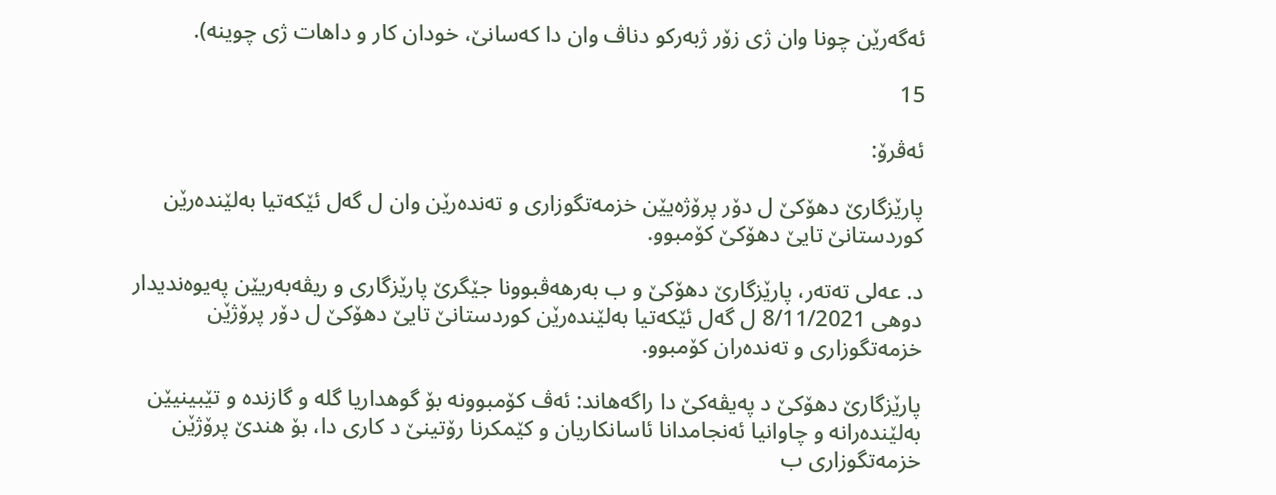ئه‌گه‌رێن چونا وان ژی زۆر ژبه‌ركو دناڤ وان دا كه‌سانێ، خودان كار و داهات ژی چوینه‌).

15

ئه‌ڤرۆ:

پارێزگارێ دهۆكێ ل دۆر پرۆژه‌یێن خزمه‌تگوزاری و ته‌نده‌رێن وان ل گه‌ل ئێكه‌تیا به‌لێنده‌رێن كوردستانێ تایێ دهۆكێ كۆمبوو.

د. عه‌لی ته‌ته‌ر، پارێزگارێ دهۆكێ و ب به‌رهه‌ڤبوونا جێگرێ پارێزگاری و ریڤه‌به‌ریێن په‌یوه‌ندیدار دوهی 8/11/2021 ل گه‌ل ئێكه‌تیا به‌لێنده‌رێن كوردستانێ تایێ دهۆكێ‌ ل دۆر پرۆژێن خزمه‌تگوزاری و ته‌نده‌ران كۆمبوو.

پارێزگارێ دهۆكێ د په‌یڤه‌كێ دا راگه‌هاند: ئه‌ڤ كۆمبوونه‌ بۆ گوهداریا گله‌ و گازنده‌ و تێبینیێن به‌لێنده‌رانه‌ و چاوانیا ئه‌نجامدانا ئاسانكاریان و كێمكرنا رۆتینێ د كاری دا، بۆ هندێ پرۆژێن خزمه‌تگوزاری ب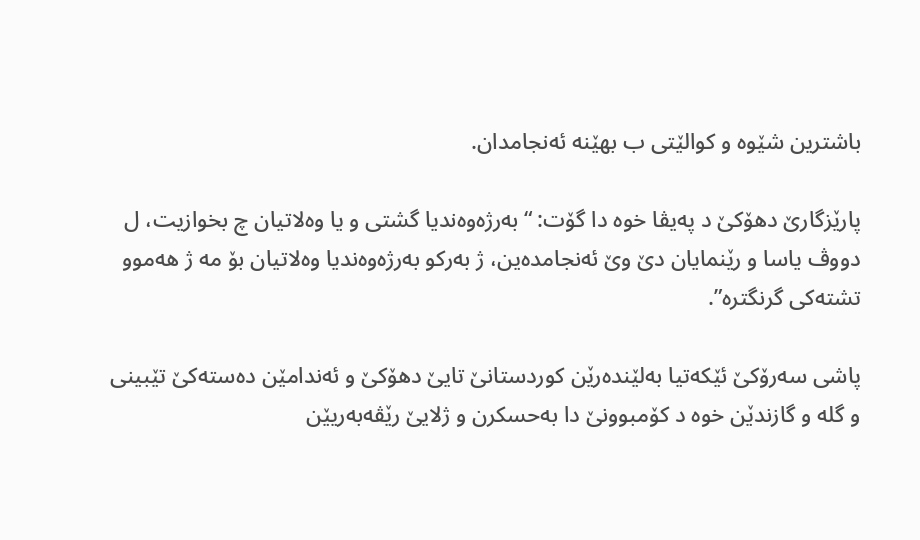باشترین شێوه‌ و كوالێتی ب بهێنه‌ ئه‌نجامدان.

پارێزگارێ دهۆكێ د په‌یڤا خوه‌ دا گۆت: “به‌رژه‌وه‌ندیا گشتی و یا وه‌لاتیان چ بخوازیت، ل دووڤ یاسا و رێنمایان دێ وێ ئه‌نجامده‌ین، ژ به‌ركو به‌رژه‌وه‌ندیا وه‌لاتیان بۆ مه‌ ژ هه‌موو تشته‌كی گرنگتره‌”.

پاشی سه‌رۆكێ ئێكه‌تیا به‌لێنده‌رێن كوردستانێ تایێ‌ دهۆكێ‌ و ئه‌ندامێن ده‌سته‌كێ تێبینی و گله‌ و گازندێن خوه‌ د كۆمبوونێ دا به‌حسكرن و ژلایێ رێڤه‌به‌ریێن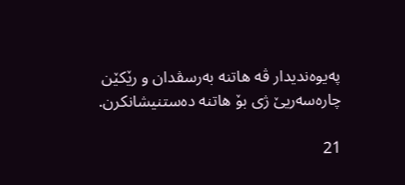په‌یوه‌ندیدار ڤه‌ هاتنه‌ به‌رسڤدان و رێكێن چاره‌سه‌ریێ ژی بۆ هاتنه‌ ده‌ستنیشانكرن.

21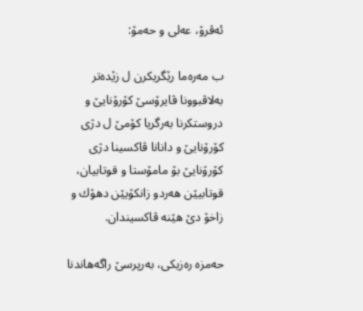ئه‌ڤرۆ، عه‌لی و حه‌مۆ:

ب مه‌ره‌ما رێگریكرن ل زێده‌تر به‌لاڤبوونا ڤایرۆسێ‌ كۆرۆنایێ‌ و دروستكرنا به‌رگریا كۆمێ‌ ل دژی كۆرۆنایێ‌ و دانانا ڤاكسینا دژی كۆرۆنایێ‌ بۆ مامۆستا و قوتابیان، قوتابیێن هه‌ردو زانكۆیێن دهۆك و زاخۆ دێ‌ هێنه‌ ڤاكسیندان.

حه‌مزه‌ ره‌زیكی، به‌رپرسێ‌ راگه‌هاندنا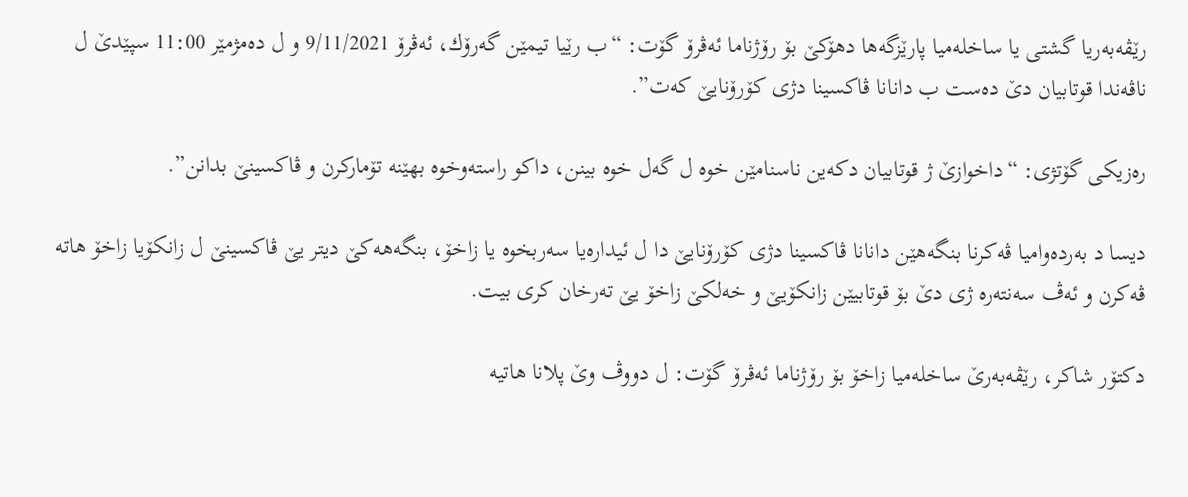رێڤه‌به‌ریا گشتی یا ساخله‌میا پارێزگه‌ها دهۆكێ بۆ رۆژناما ئه‌ڤرۆ گۆت: “ب رێیا تیمێن گه‌رۆك، ئه‌ڤرۆ 9/11/2021 و ل ده‌مژمێر 11:00 سپێدێ ل ناڤه‌ندا قوتابیان دێ ده‌ست ب دانانا ڤاكسینا دژی كۆرۆنایێ كه‌ت”.

ره‌زیكی گۆتژی: “داخوازێ ژ قوتابیان دكه‌ین ناسنامێن خوه‌ ل گه‌ل خوه‌ بینن، داكو راسته‌وخوه‌ بهێنه‌ تۆماركرن و ڤاكسینێ‌ بدانن”.

دیسا د به‌رده‌وامیا ڤه‌كرنا بنگه‌هێن دانانا ڤاكسینا دژی كۆرۆنایێ‌ دا ل ئیداره‌یا سه‌ربخوه‌ یا زاخۆ، بنگه‌هه‌كێ‌ دیتر یێ‌ ڤاكسینێ‌ ل زانكۆیا زاخۆ هاته‌ ڤه‌كرن و ئه‌ڤ سه‌نته‌ره‌ ژی دێ‌ بۆ قوتابیێن زانكۆیێ‌ و خه‌لكێ‌ زاخۆ یێ‌ ته‌رخان كری بیت.

دكتۆر شاكر، رێڤه‌به‌رێ‌ ساخله‌میا زاخۆ بۆ رۆژناما ئه‌ڤرۆ گۆت: ل دووڤ وێ‌ پلانا هاتیه‌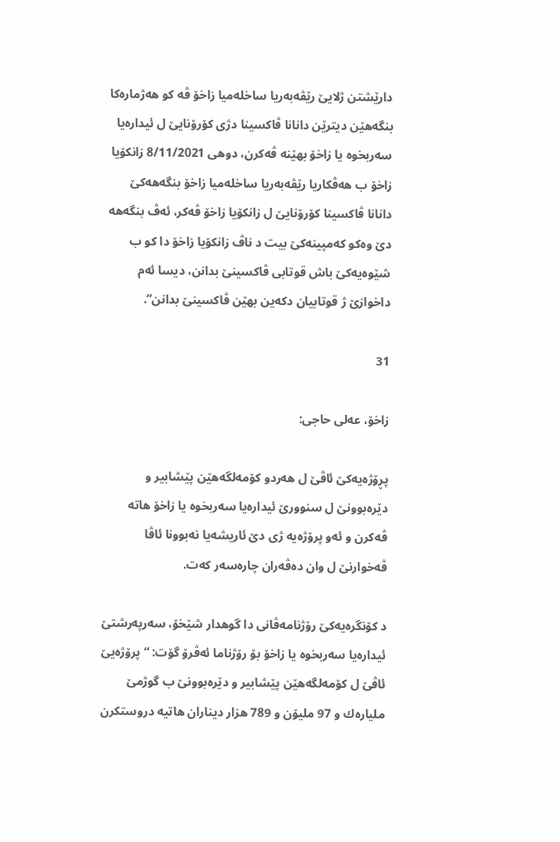دارێشتن ژلایێ‌ رێڤه‌به‌ریا ساخله‌میا زاخۆ ڤه‌ كو هه‌ژماره‌كا بنگه‌هێن دیترێن دانانا ڤاكسینا دژی كۆرۆنایێ‌ ل ئیداره‌یا سه‌ربخوه‌ یا زاخۆ بهێنه‌ ڤه‌كرن، دوهی 8/11/2021 زانكۆیا زاخۆ ب هه‌ڤكاریا رێڤه‌به‌ریا ساخله‌میا زاخۆ بنگه‌هه‌كێ‌ دانانا ڤاكسینا كۆرۆنایێ‌ ل زانكۆیا زاخۆ ڤه‌كر، ئه‌ڤ بنگه‌هه‌ دێ‌ وه‌كو كه‌مپینه‌كێ‌ بیت د ناڤ زانكۆیا زاخۆ دا كو ب شێوه‌یه‌كێ‌ باش قوتابی ڤاكسینێ‌ بدانن، دیسا ئه‌م داخوازێ‌ ژ قوتابیان دكه‌ین بهێن ڤاكسینێ‌ بدانن”.

31

زاخۆ، عه‌لی حاجی:

پڕۆژه‌یه‌كێ‌ ئاڤێ‌ ل هه‌ردو كۆمه‌لگه‌هێن پێشابیر و دێره‌بوونێ‌ ل سنوورێ‌ ئیداره‌یا سه‌ربخوه‌ یا زاخۆ هاته‌ ڤه‌كرن و ئه‌و پرۆژه‌یه‌ ژی دێ‌ ئاریشه‌یا نه‌بوونا ئاڤا ڤه‌خوارنێ‌ ل وان ده‌ڤه‌ران چاره‌سه‌ر كه‌ت.

د كۆنگره‌یه‌كێ‌ رۆژنامه‌ڤانی دا گوهدار شێخۆ، سه‌رپه‌رشتێ‌ ئیداره‌یا سه‌ربخوه‌ یا زاخۆ بۆ رۆژناما ئه‌ڤرۆ گۆت: “پرۆژه‌یێ‌ ئاڤێ‌ ل كۆمه‌لگه‌هێن پێشابیر و دێره‌بوونێ‌ ب گوژمێ‌ ملیاره‌ك و 97 ملیۆن و 789 هزار دیناران هاتیه‌ دروستكرن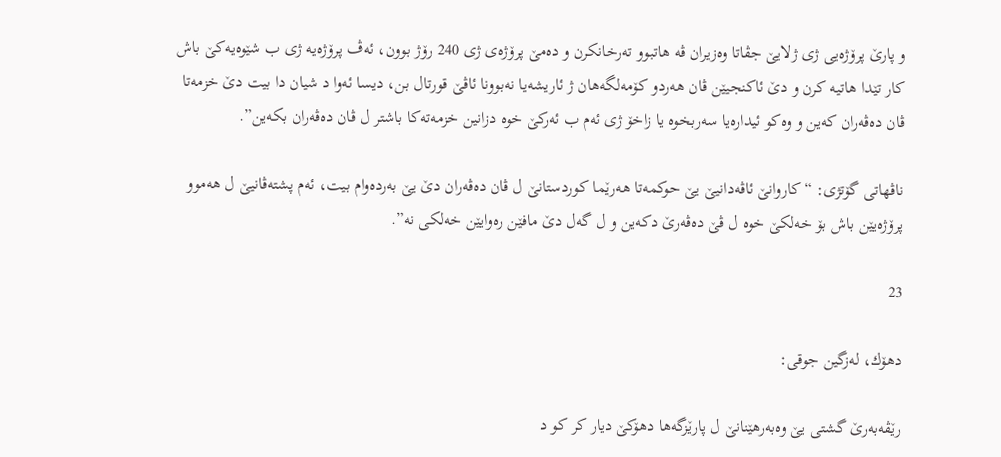و پارێ‌ پرۆژه‌یی ژی ژلایێ‌ جڤاتا وه‌زیران ڤه‌ هاتبوو ته‌رخانكرن و ده‌مێ‌ پرۆژه‌ی ژی 240 رۆژ بوون، ئه‌ڤ پرۆژه‌یه‌ ژی ب شێوه‌یه‌كێ‌ باش كار تێدا هاتیه‌ كرن و دێ‌ ئاكنجیێن ڤان هه‌ردو كۆمه‌لگه‌هان ژ ئاریشه‌یا نه‌بوونا ئاڤێ‌ قورتال بن، دیسا ئه‌وا د شیان دا بیت دێ‌ خزمه‌تا ڤان ده‌ڤه‌ران كه‌ین و وه‌كو ئیداره‌یا سه‌ربخوه‌ یا زاخۆ ژی ئه‌م ب ئه‌ركێ‌ خوه‌ دزانین خزمه‌ته‌كا باشتر ل ڤان ده‌ڤه‌ران بكه‌ین”.

ناڤهاتی گۆتژی: “كاروانێ‌ ئاڤه‌دانیێ‌ یێ‌ حوكمه‌تا هه‌رێما كوردستانێ‌ ل ڤان ده‌ڤه‌ران دێ‌ یێ‌ به‌رده‌وام بیت، ئه‌م پشته‌ڤانیێ‌ ل هه‌موو پرۆژه‌یێن باش بۆ خه‌لكێ‌ خوه‌ ل ڤێ‌ ده‌ڤه‌رێ‌ دكه‌ین و ل گه‌ل دێ‌ مافێن ره‌وایێن خه‌لكی نه‌”.

23

دهۆك، له‌زگین جوقی:

رێڤه‌به‌رێ‌ گشتی یێ‌ وه‌به‌رهێنانێ‌ ل پارێزگه‌ها دهۆكێ‌ دیار كر كو د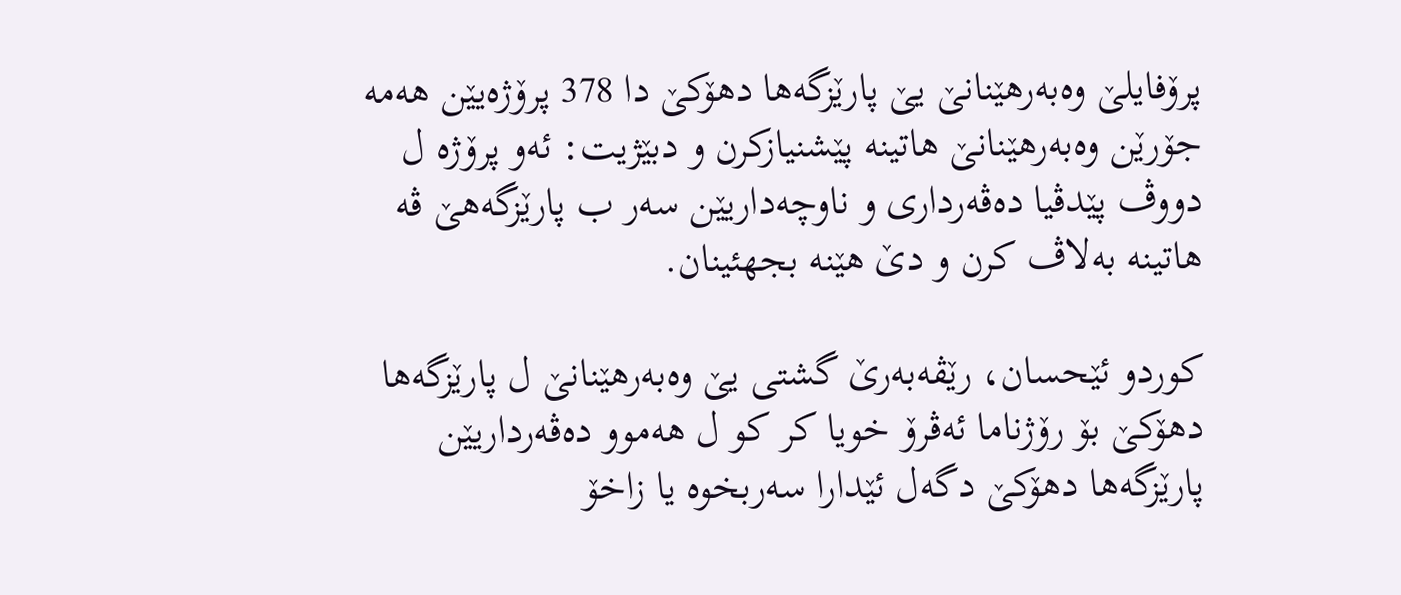پرۆفایلێ‌ وه‌به‌رهێنانێ‌ یێ‌ پارێزگه‌ها دهۆكێ‌ دا 378 پرۆژه‌یێن هه‌مه‌ جۆرێن وه‌به‌رهێنانێ‌ هاتینه‌ پێشنیازكرن و دبێژیت: ئه‌و پرۆژه‌ ل دووڤ پێدڤیا ده‌ڤه‌رداری و ناوچه‌داریێن سه‌ر ب پارێزگه‌هێ‌ ڤه‌ هاتینه‌ به‌لاڤ كرن و دێ‌ هێنه‌ بجهئینان.

كوردو ئێحسان، رێڤه‌به‌رێ‌ گشتی یێ‌ وه‌به‌رهێنانێ‌ ل پارێزگه‌ها دهۆكێ‌ بۆ رۆژناما ئه‌ڤرۆ خویا كر كو ل هه‌موو ده‌ڤه‌رداریێن پارێزگه‌ها دهۆكێ‌ دگه‌ل ئێدارا سه‌ربخوه‌ یا زاخۆ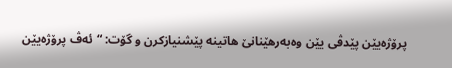پرۆژه‌یێن پێدڤی یێن وه‌به‌رهێنانێ‌ هاتینه‌ پێشنیازكرن و گۆت: “ئه‌ڤ پرۆژه‌یێن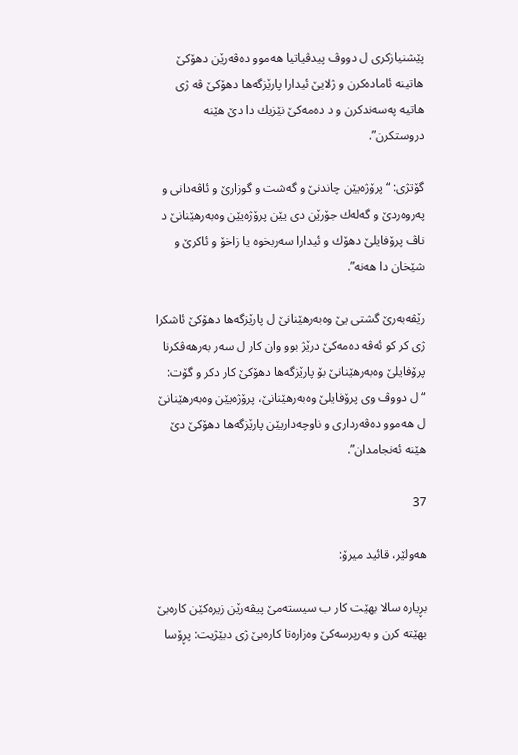پێشنیازكری ل دووڤ پیدڤیاتیا هه‌موو ده‌ڤه‌رێن دهۆكێ‌ هاتینه‌ ئاماده‌كرن و ژلایێ‌ ئیدارا پارێزگه‌ها دهۆكێ‌ ڤه‌ ژی هاتیه‌ په‌سه‌ندكرن و د ده‌مه‌كێ‌ نێزیك دا دێ‌ هێنه‌ دروستكرن”.

گۆتژی: “پرۆژه‌یێن چاندنێ‌ و گه‌شت و گوزارێ‌ و ئاڤه‌دانی و په‌روه‌ردێ‌ و گه‌له‌ك جۆرێن دی یێن پرۆژه‌یێن وه‌به‌رهێنانێ‌ د ناڤ پرۆفایلێ‌ دهۆك و ئیدارا سه‌ربخوه‌ یا زاخۆ و ئاكرێ‌ و شێخان دا هه‌نه‌”.

رێڤه‌به‌رێ‌ گشتی یێ‌ وه‌به‌رهێنانێ‌ ل پارێزگه‌ها دهۆكێ‌ ئاشكرا ژی كر كو ئه‌ڤه‌ ده‌مه‌كێ‌ درێژ بوو وان كار ل سه‌ر به‌رهه‌ڤكرنا پرۆفایلێ‌ وه‌به‌رهێنانێ‌ بۆ پارێزگه‌ها دهۆكێ‌ كار دكر و گۆت: “ل دووڤ وی پرۆفایلێ‌ وه‌به‌رهێنانێ‌، پرۆژه‌یێن وه‌به‌رهێنانێ‌ ل هه‌موو ده‌ڤه‌رداری و ناوچه‌داریێن پارێزگه‌ها دهۆكێ‌ دێ‌ هێنه‌ ئه‌نجامدان”.

37

هه‌ولێر، قائید میرۆ:

بڕیاره‌ سالا بهێت كار ب سیسته‌مێ پیڤه‌رێن زیره‌كێن كاره‌بێ‌ بهێته‌ كرن و به‌رپرسه‌كێ وه‌زاره‌تا كاره‌بێ ژی دبێژیت: پڕۆسا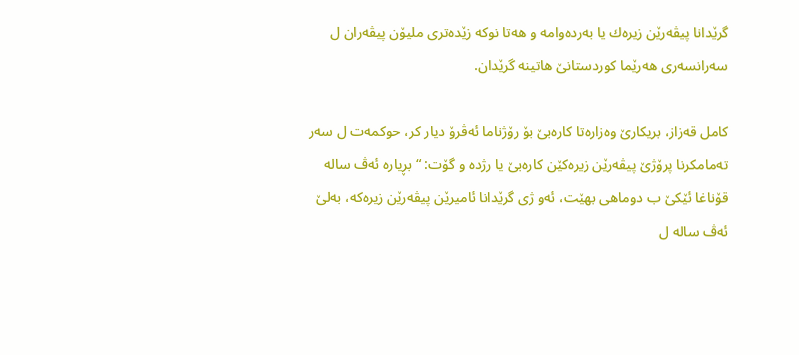گرێدانا پیڤه‌رێن زیره‌ك یا به‌رده‌وامه‌ و هه‌تا نوكه‌ زێده‌تری ملیۆن پیڤه‌ران ل سه‌رانسه‌ری هه‌رێما كوردستانێ‌ هاتینه‌ گرێدان.

كامل قه‌زاز، بریكارێ وه‌زاره‌تا كاره‌بێ بۆ رۆژناما ئه‌ڤرۆ دیار كر، حوكمه‌ت ل سه‌ر ته‌مامكرنا پرۆژێ‌ پیڤه‌رێن زیره‌كێن كاره‌بێ یا رژده‌ و گۆت: “بڕیاره‌ ئه‌ڤ ساله‌ قۆناغا ئێكێ ب دوماهی بهێت، ئه‌و ژی گرێدانا ئامیرێن پیڤه‌رێن زیره‌كه‌، به‌لێ ئه‌ڤ ساله‌ ل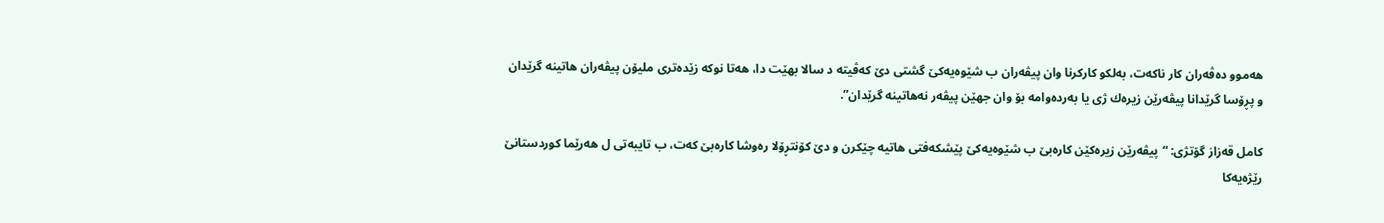هه‌موو ده‌ڤه‌ران كار ناكه‌ت، به‌لكو كاركرنا وان پیڤه‌ران ب شێوه‌یه‌كێ گشتی دێ كه‌ڤیته‌ د سالا بهێت دا، هه‌تا نوكه‌ زێده‌تری ملیۆن پیڤه‌ران هاتینه‌ گرێدان و پڕۆسا گرێدانا پیڤه‌رێن زیره‌ك ژی یا به‌رده‌وامه‌ بۆ وان جهێن پیڤه‌ر نه‌هاتینه‌ گرێدان”.

كامل قه‌زاز گۆتژی: “پیڤه‌رێن زیره‌كێن كاره‌بێ‌ ب شێوه‌یه‌كێ پێشكه‌فتی هاتیه‌ چێكرن و دێ كۆنتڕۆلا ره‌وشا كاره‌بێ كه‌ت، ب تایبه‌تی ل هه‌رێما كوردستانێ رێژه‌یه‌كا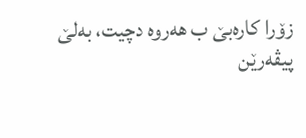زۆرا كاره‌بێ ب هه‌روه‌ دچیت، به‌لێ پیڤه‌رێن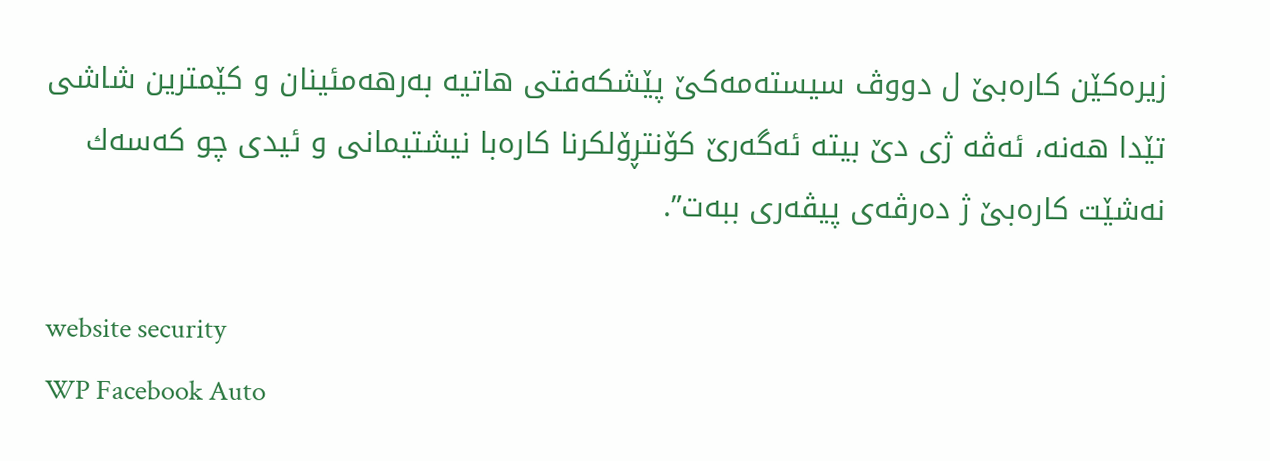زیره‌كێن كاره‌بێ‌ ل دووڤ سیسته‌مه‌كێ‌ پێشكه‌فتی هاتیه‌ به‌رهه‌مئینان و كێمترین شاشی تێدا هه‌نه‌، ئه‌ڤه‌ ژی دێ بیته‌ ئه‌گه‌رێ كۆنتڕۆلكرنا كاره‌با نیشتیمانی و ئیدی چو كه‌سه‌ك نه‌شێت كاره‌بێ ژ ده‌رڤه‌ی پیڤه‌ری ببه‌ت”.

website security
WP Facebook Auto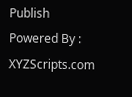Publish Powered By : XYZScripts.com